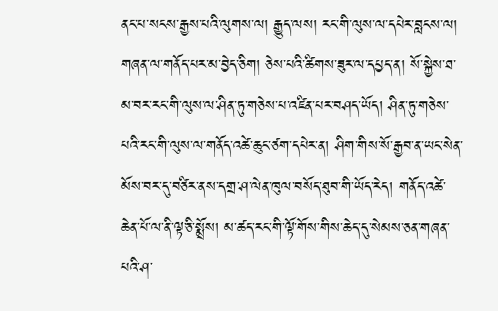ནང་པ་སངས་རྒྱས་པའི་ལུགས་ལ། རྒྱུད་ལས། རང་གི་ལུས་ལ་དཔེར་བླངས་ལ། གཞན་ལ་གནོད་པར་མ་བྱེད་ཅིག། ཅེས་པའི་ཚིགས་ཟུར་ལ་དཔྱད་ན། སོ་སྐྱེས་ཐ་མ་བར་རང་གི་ལུས་ལ་ཤིན་ཏུ་གཅེས་པ་འཛིན་པར་བཤད་ཡོད། ཤིན་ཏུ་གཅེས་པའི་རང་གི་ལུས་ལ་གནོད་འཚེ་ཆུང་ཙག་དཔེར་ན། ཤིག་གིས་སོ་རྒྱབ་ན་ཡང་སེན་མོས་བར་དུ་བཙིར་ནས་དགྲ་ཤ་ལེན་ཁུལ་བསོད་ཐུབ་གི་ཡོད་རེད། གནོད་འཚེ་ཆེན་པོ་ལ་ནི་ལྟ་ཅི་སྨྲོས། མ་ཚད་རང་གི་ལྟོ་གོས་གིས་ཆེད་དུ་སེམས་ཅན་གཞན་པའི་ཤ་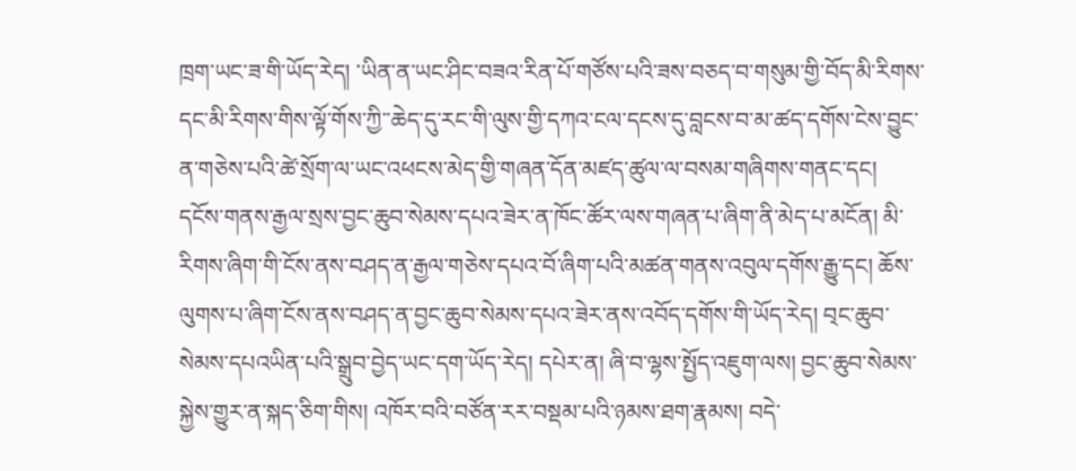ཁྲག་ཡང་ཟ་གི་ཡོད་རེད། ་ཡིན་ན་ཡང་ཤིང་བཟའ་རིན་པོ་གཙོས་པའི་ཟས་བཅད་བ་གསུམ་གྱི་བོད་མི་རིགས་དང་མི་རིགས་གིས་ལྟོ་གོས་ཀྱི་་ཆེད་དུ་རང་གི་ལུས་གྱི་དཀའ་ངལ་དངས་དུ་བླངས་བ་མ་ཚད་དགོས་ངེས་བྱུང་ན་གཅེས་པའི་ཚེ་སྲོག་ལ་ཡང་འཕངས་མེད་གྱི་གཞན་དོན་མཛད་ཚུལ་ལ་བསམ་གཞིགས་གནང་དང། དངོས་གནས་རྒྱལ་སྲས་བྱང་ཆུབ་སེམས་དཔའ་ཟེར་ན་ཁོང་ཚོར་ལས་གཞན་པ་ཞིག་ནི་མེད་པ་མངོན། མི་རིགས་ཞིག་གི་ངོས་ནས་བཤད་ན་རྒྱལ་གཅེས་དཔའ་བོ་ཞིག་པའི་མཚན་གནས་འབུལ་དགོས་རྒྱུ་དང། ཆོས་ལུགས་པ་ཞིག་ངོས་ནས་བཤད་ན་བྱང་ཆུབ་སེམས་དཔའ་ཟེར་ནས་འབོད་དགོས་གི་ཡོད་རེད། བ྄ང་ཆུབ་སེམས་དཔའཡིན་པའི་སྒྲུབ་བྱེད་ཡང་དག་ཡོད་རེད། དཔེར་ན། ཞི་བ་ལྷས་སྤྱོད་འཇུག་ལས། བྱང་ཆུབ་སེམས་སྐྱེས་གྱུར་ན་སྐད་ཅིག་གིས། འཁོར་བའི་བཙོན་རར་བསྡམ་པའི་ཉམས་ཐག་རྣམས། བདེ་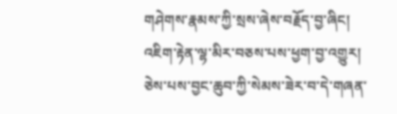གཤེགས་རྣམས་ཀྱི་སྲས་ཞེས་བརྗོད་བྱ་ཞིང། འཇིག་རྟེན་ལྷ་མིར་བཅས་པས་ཕྱག་བྱ་འགྱུར། ཅེས་པས་བྱང་ཆུབ་ཀྱི་སེམས་ཟེར་བ་དེ་གཞན་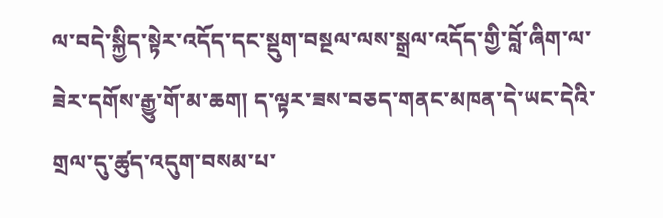ལ་བདེ་སྐྱིད་སྟེར་འདོད་དང་སྡུག་བསྔལ་ལས་སྒྲལ་འདོད་གྱི་བློ་ཞིག་ལ་ཟེར་དགོས་རྒྱུ་གོ་མ་ཆག། ད་ལྟར་ཟས་བཅད་གནང་མཁན་དེ་ཡང་དེའི་གྲལ་དུ་ཚུད་འདུག་བསམ་པ་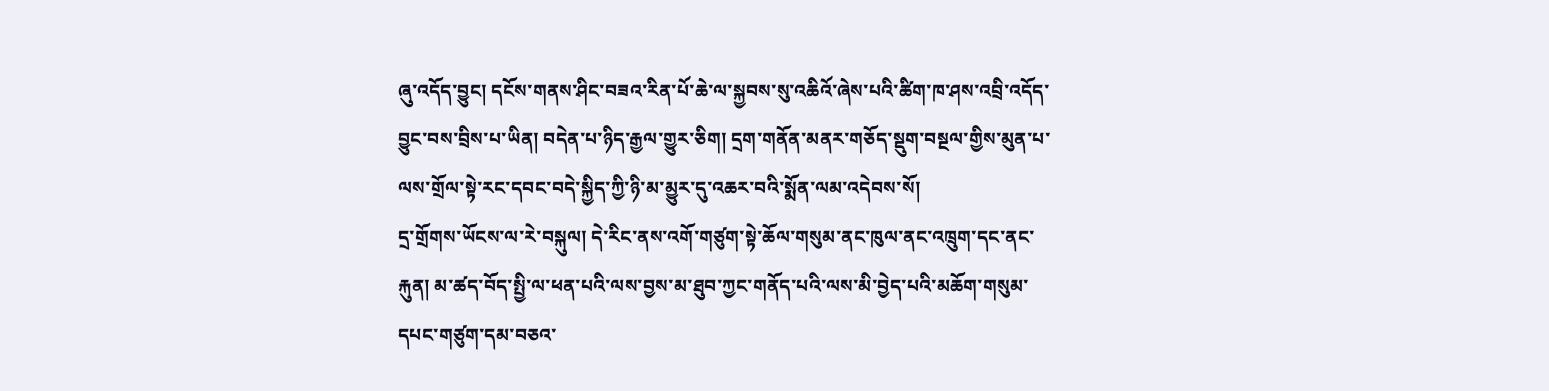ཞུ་འདོད་བྱུང། དངོས་གནས་ཤིང་བཟའ་རིན་པོ་ཆེ་ལ་སྐྱབས་སུ་འཆིའོ་ཞེས་པའི་ཚིག་ཁ་ཤས་འབྲི་འདོད་བྱུང་བས་བྲིས་པ་ཡིན། བདེན་པ་ཉིད་རྒྱལ་གྱུར་ཅིག། དྲག་གནོན་མནར་གཅོད་སྡུག་བསྔལ་གྱིས་མུན་པ་ལས་གྲོལ་སྟེ་རང་དབང་བདེ་སྐྱིད་ཀྱི་ཉི་མ་མྱུར་དུ་འཆར་བའི་སྨོན་ལམ་འདེབས་སོ།
དྲ་གྲོགས་ཡོངས་ལ་རེ་བསྐུལ། དེ་རིང་ནས་འགོ་གཙུག་སྟེ་ཆོལ་གསུམ་ནང་ཁུལ་ནང་འཁྲུག་དང་ནང་རྐུན། མ་ཚད་བོད་སྤྱི་ལ་ཕན་པའི་ལས་བྱས་མ་ཐུབ་ཀྱང་གནོད་པའི་ལས་མི་བྱེད་པའི་མཆོག་གསུམ་དཔང་གཙུག་དམ་བཅའ་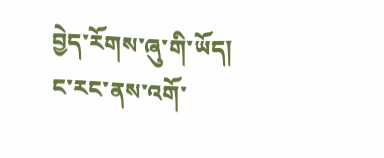བྱེད་རོགས་ཞུ་གི་ཡོད། ང་རང་ནས་འགོ་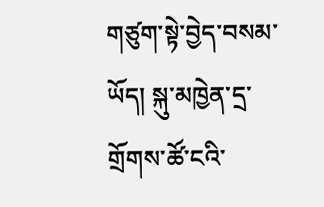གཙུག་སྟེ་བྱེད་བསམ་ཡོད། སྐུ་མཁྱེན་དྲ་གྲོགས་ཚོ་ངའི་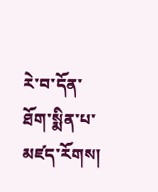རེ་བ་དོན་ཐོག་སྨིན་པ་མཛད་རོགས།